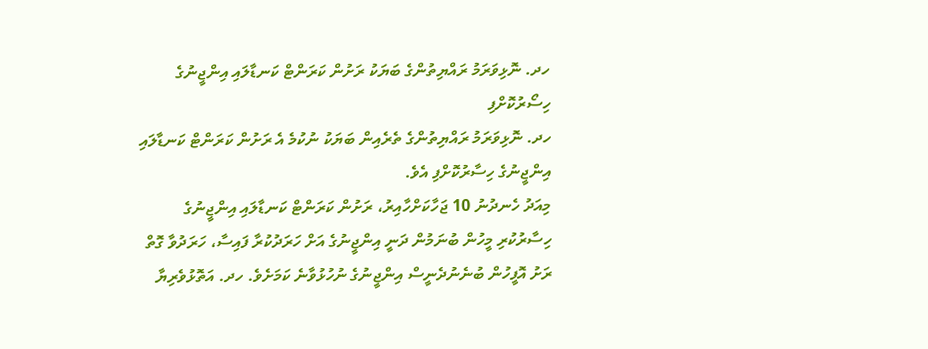ހދ. ނޮޅިވަރަމު ރައްޔިތުންގެ ބަޔަކު ރަށުން ކަރަންޓް ކަނޑާލައި އިންޖީނުގެ ހިސޯރުކޮށްފި
ހދ. ނޮޅިވަރަމު ރައްޔިތުންގެ ތެރެއިން ބަޔަކު ނުކުމެ އެ ރަށުން ކަރަންޓް ކަނޑާލައި އިންޖީނުގެ ހިސާރުކޮށްފި އެވެ.
މިއަދު ހެނދުނު 10 ޖަހާކަށްހާއިރު، ރަށުން ކަރަންޓް ކަނޑާލައި އިންޖީނުގެ ހިސާރުކުރި މީހުން ބުނަމުން ދަނީ އިންޖީނުގެ އަށް ހަރަދުކުރާ ފައިސާ، ހަރަދުވާ ގޮތް ރަށު އޮފީހުން ބުނެނުދެނީސް އިންޖީނުގެ ނުހުޅުވާނެ ކަމަށެވެ. ހދ. އަތޮޅުވެރިޔާ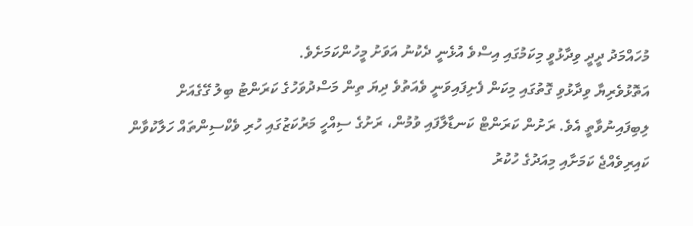މުހައްމަދު ދީދީ ވިދާޅުވީ މިކަމުގައި އިސްވެ އުޅެނީ ދެކުނު އަވަށު މީހުންކަމަށެވެ.
އަތޮޅުވެރިޔާ ވިދާޅުވި ގޮތުގައި މިކަން ފެށިފައިވަނީ ވެއަތުވެ ދިޔަ ތިން މަސްދުވަހުގެ ކަރަންޓު ބިލު ގޭގެއަށް ލިބިފައިނުވާތީ އެވެ. ރަށުން ކަރަންޓް ކަނޑާލާފައި ވުމުން، ރަށުގެ ސިއްހީ މަރުކަޒުގައި ހުރި ވެކްސިންތައް ހަލާކުވާން ކައިރިވެއްޖެ ކަމަށާއި މިއަދުގެ ހުކުރު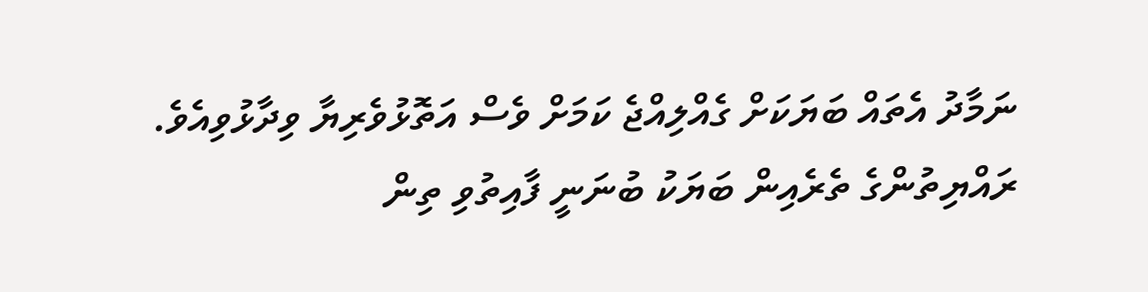ނަމާދު އެތައް ބަޔަކަށް ގެއްލިއްޖެ ކަމަށް ވެސް އަތޮޅުވެރިޔާ ވިދާޅުވިއެވެ.
ރައްޔިތުންގެ ތެރެއިން ބަޔަކު ބުނަނީ ފާއިތުވި ތިން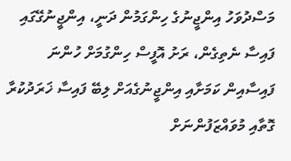މަސްދުވަހު އިންޖީނުގެ ހިންގަމުން ދަނީ، އިންޖީނުގޭގައި ފައިސާ ނެތިގެން، ރަށު އޮފީސް ހިންގުމަށް ހުންނަ ފައިސާއިން ކަމަށާއި އިންޖީނުގެއަށް ލިބޭ ފައިސާ ޚަރަދުކުރާ ގޮތާއި މުވައްޒަފުންނަށް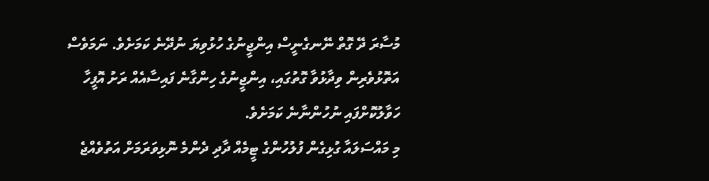މުސާރަ ދޭ ގޮތް ނޭނގެނީސް އިންޖީނުގެ ހުޅުވިޔަ ނުދޭނެ ކަމަށެވެ. ނަމަވެސް އަތޮޅުވެރިން ވިދާޅުވާ ގޮތުގައި، އިންޖީނުގެ ހިންގާނެ ފައިސާއެއް ރަށު އޮފީހާ ހަވާލުކޮށްފައި ނުހުންނާނެ ކަމަށެވެ.
މި މައްސަލައާ ގުޅިގެން ފުލުހުންގެ ޓީމެއް ދާދި ދެންމެ ނޮޅިވަރަމަށް އަތުވެއްޖެ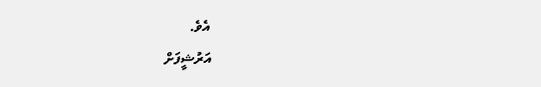އެވެ.
އަރުޝީފަށް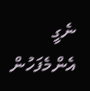ނެގީ
އެންމެފަހުން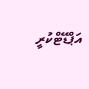އަޕްޑޭޓްކުރީ